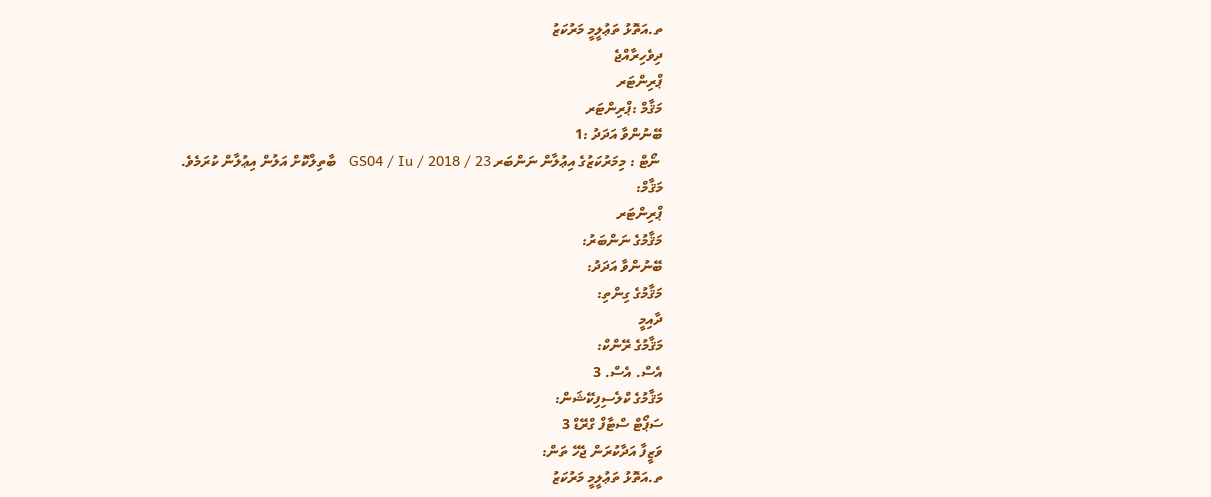ތ.އަތޮޅު ތަޢުލީމީ މަރުކަޒު
ދިވެހިރާއްޖެ
ޕްރިންޓަރ
މަޤާމް :ޕްރިންޓަރ
ބޭނުންވާ އަދަދު :1
 ނޯޓް : މިމަރުކަޒުގެ އިޢުލާން ނަންބަރ GS04 / Iu / 2018 / 23   ބާތިލްކޮށް އަލުން އިޢުލާން ކުރަމެވެ.
މަޤާމް:
ޕްރިންޓަރ
މަޤާމުގެ ނަންބަރު:
ބޭނުންވާ އަދަދު:
މަޤާމުގެ ގިންތި:
ދާއިމީ
މަޤާމުގެ ރޭންކް:
އެސް. އެސް. 3
މަޤާމުގެ ކްލެސިފިކޭޝަން:
ސަޕޯޓް ސްޓާފް ގްރޭޑް 3
ވަޒީފާ އަދާކުރަން ޖެހޭ ތަން:
ތ.އަތޮޅު ތަޢުލީމީ މަރުކަޒު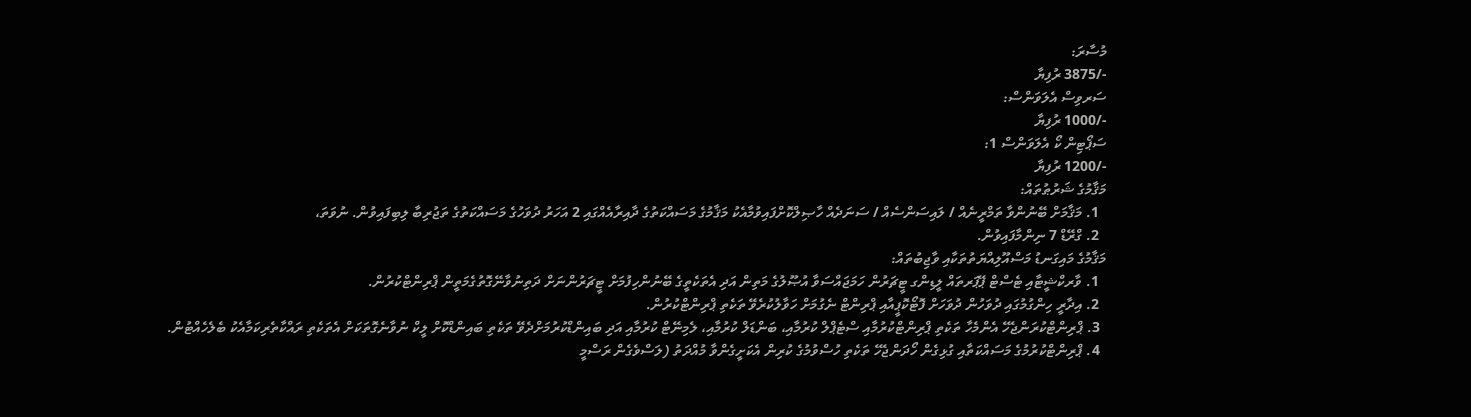މުސާރަ:
-/3875 ރުފިޔާ
ސަރވިސް އެލަވަންސް:
-/1000 ރުފިޔާ
ސަޕޯޓިން ކޯ އެލަވަންސް 1:
-/1200 ރުފިޔާ
މަޤާމުގެ ޝަރުޠުތައް:
  1. މަޤާމަށް ބޭނުންވާ ތަމްރީނެއް / ލައިސަންސެއް / ސަނަދެއް ހާޞިލްކޮށްފައިވުމާއެކު މަޤާމުގެ މަސައްކަތުގެ ދާއިރާއެއްގައި 2 އަހަރު ދުވަހުގެ މަސައްކަތުގެ ތަޖުރިބާ ލިބިފައިވުން. ނުވަތަ،
  2. ގްރޭޑް 7 ނިންމާފައިވުން.
މަޤާމުގެ މައިގަނޑު މަސްއޫލިއްޔަތުތަކާއި ވާޖިބުތައް:
  1. ވާރކްޝީޓާއި ޓެސްޓް ޕޭޕަރތައް ލީޑިންގ ޓީޗަރުން ހަމަޖައްސަވާ އުޞޫލުގެ މަތިން އަދި އެތަކެތީގެ ބޭނުންހިފުމަށް ޓީޗަރުންނަށް ދަތިނުވާނޭގޮތުގެމަތީން ޕްރިންޓްކުރުން.
  2. އިދާރީ ހިންގުމުގައި ދުވަހުން ދުވަހަށް ފޮޓޯކޮޕީއާއި ޕްރިންޓް ނެގުމަށް ހަވާލުކުރެވޭ ތަކެތި ޕްރިންޓްކުރުން.
  3. ޕްރިންޓްކުރަންޖެހޭ އެންމެހާ ތަކެތި ޕްރިންޓްކުރުމާއި ސްޓެޕްލް ކުރުމާއި، ބަންޑަލް ކުރުމާއި، ލެމިނޭޓް ކުރުމާއި އަދި ބައިންޑްކުރުމަށްދެވޭ ތަކެތި ބައިންޑްކޮށް ލީކް ނުވާނެގޮތަކަށް އެތަކެތި ރައްކާތެރިކަމާއެކު ބެލެހެއްޓުން.
  4. ޕްރިންޓްކުރުމުގެ މަސައްކަތާއި ގުޅިގެން ހޯދަންޖެހޭ ތަކެތި ހުސްވުމުގެ ކުރިން އެކަށީގެންވާ މުއްދަތު (ލަސްވެގެން ރަސްމީ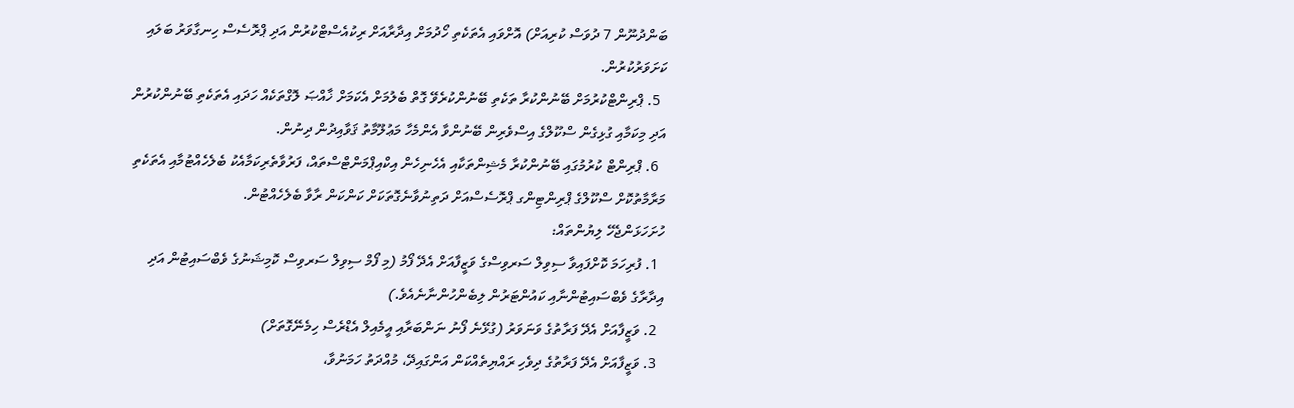ބަންދުނޫން 7 ދުވަސް ކުރިއަށް) އޮށްވައި އެތަކެތި ހޯދުމަށް އިދާރާއަށް ރިކުއެސްޓްކުރުން އަދި ޕްރޮސެސް ހިނގާވަރު ބަލައި ކަށަވަރުކުރުން.
  5. ޕްރިންޓްކުރުމަށް ބޭނުންކުރާ ތަކެތި ބޭނުންކުރެވޭ ގޮތް ބެލުމަށް އެކަމަށް ޚާއްޞަ ލޮގްތަކެއް ހަދައި އެތަކެތި ބޭނުންކުރުން އަދި މިކަމާއި ގުޅިގެން ސްކޫލްގެ އިސްވެރިން ބޭނުންވާ އެންމެހާ މަޢުލޫމާތު ޤަވާއިދުން ދިނުން.
  6. ޕްރިންޓް ކުރުމުގައި ބޭނުންކުރާ މެޝިންތަކާއި އެހެނިހެން އިކްއިޕްމަންޓްސްތައް، ފަރުވާތެރިކަމާއެކު ބެލެހެއްޓުމާއި އެތަކެތި މަރާމާތުކޮށް ސްކޫލްގެ ޕްރިންޓިންގ ޕްރޮސެސްއަށް ދަތިނުވާނެގޮތަކަށް ކަންކަން ރާވާ ބެލެހެއްޓުން.
ހުށަހަޅަންޖެހޭ ލިޔުންތައް:
  1. ފުރިހަމަ ކޮށްފައިވާ ސިވިލް ސަރވިސްގެ ވަޒީފާއަށް އެދޭ ފޯމު (މި ފޯމް ސިވިލް ސަރވިސް ކޮމިޝަނުގެ ވެބްސައިޓުން އަދި އިދާރާގެ ވެބްސައިޓުންނާއި ކައުންޓަރުން ލިބެންހުންނާނެއެވެ.)
  2. ވަޒީފާއަށް އެދޭ ފަރާތުގެ ވަނަވަރު (ގުޅޭނެ ފޯނު ނަންބަރާއި އީމެއިލް އެޑްރެސް ހިމެނޭގޮތަށް)
  3. ވަޒީފާއަށް އެދޭ ފަރާތުގެ ދިވެހި ރައްޔިތެއްކަން އަންގައިދޭ، މުއްދަތު ހަމަނުވާ،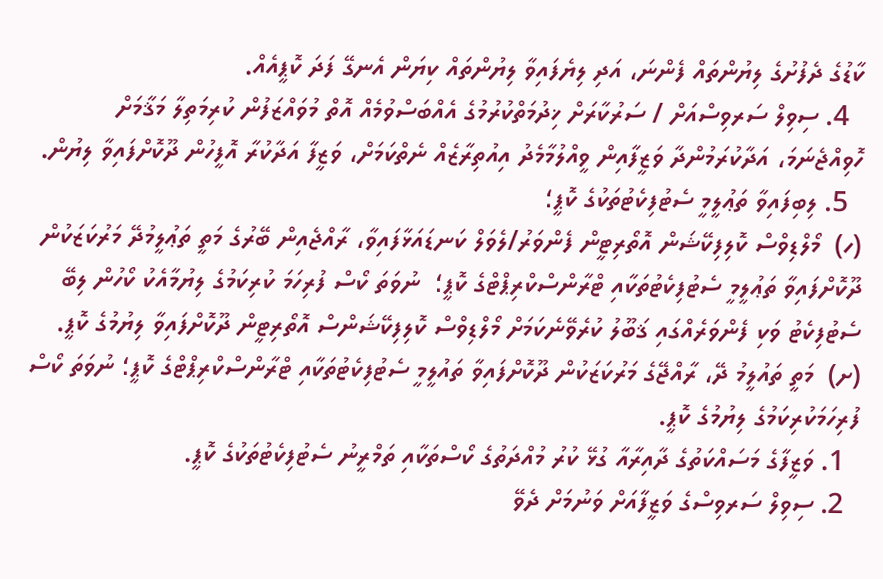ކާޑުގެ ދެފުށުގެ ލިޔުންތައް ފެންނަ، އަދި ލިޔެފައިވާ ލިޔުންތައް ކިޔަން އެނގޭ ފަދަ ކޮޕީއެއް.
  4. ސިވިލް ސަރވިސްއަށް / ސަރުކާރަށް ޚިދުމަތްކުރުމުގެ އެއްބަސްވުމެއް އޮތް މުވައްޒަފުން ކުރިމަތިލާ މަޤާމަށް ހޮވިއްޖެނަމަ، އަދާކުރަމުންދާ ވަޒީފާއިން ވީއްލުމާމެދު އިއުތިރާޒެއް ނެތްކަމަށް، ވަޒީފާ އަދާކުރާ އޮފީހުން ދޫކޮށްފައިވާ ލިޔުން.
  5. ލިބިފައިވާ ތަޢުލީމީ ސެޓުފިކެޓުތަކުގެ ކޮޕީ؛
(ހ)  މޯލްޑިވްސް ކޮލިފިކޭޝަން އޮތޯރިޓީން ފެންވަރު/ލެވަލް ކަނޑައަޅާފައިވާ، ރާއްޖެއިން ބޭރުގެ މަތީ ތަޢުލީމުދޭ މަރުކަޒަކުން ދޫކޮށްފައިވާ ތަޢުލީމީ ސެޓުފިކެޓުތަކާއި ޓްރާންސްކްރިޕްޓްގެ ކޮޕީ؛  ނުވަތަ ކޯސް ފުރިހަމަ ކުރިކަމުގެ ލިޔުމާއެކު ކޯހުން ލިބޭ ސެޓުފިކެޓު ވަކި ފެންވަރެއްގައި ޤަބޫލު ކުރެވޭނެކަމަށް މޯލްޑިވްސް ކޮލިފިކޭޝަންސް އޮތޯރިޓީން ދޫކޮށްފައިވާ ލިޔުމުގެ ކޮޕީ.
(ށ)  މަތީ ތައުލީމު ދޭ، ރާއްޖޭގެ މަރުކަޒަކުން ދޫކޮށްފައިވާ ތައުލީމީ ސެޓުފިކެޓުތަކާއި ޓްރާންސްކްރިޕްޓްގެ ކޮޕީ؛ ނުވަތަ ކޯސް ފުރިހަމަކުރިކަމުގެ ލިޔުމުގެ ކޮޕީ.
  1. ވަޒީފާގެ މަސައްކަތުގެ ދާއިރާއާ ގުޅޭ ކުރު މުއްދަތުގެ ކޯސްތަކާއި ތަމްރީނު ސެޓުފިކެޓުތަކުގެ ކޮޕީ.
  2. ސިވިލް ސަރވިސްގެ ވަޒީފާއަށް ވަނުމަށް ދެވޭ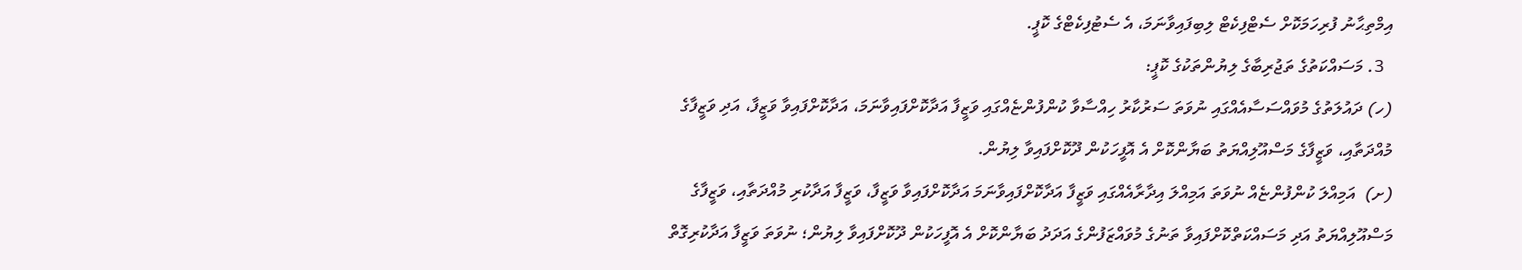އިމްތިޙާނު ފުރިހަމަކޮށް ސެޓްފިކެޓް ލިބިފައިވާނަމަ، އެ ސެޓުފިކެޓްގެ ކޮޕީ.
  3. މަސައްކަތުގެ ތަޖުރިބާގެ ލިޔުންތަކުގެ ކޮޕީ:
(ހ) ދައުލަތުގެ މުވައްސަސާއެއްގައި ނުވަތަ ސަރުކާރު ހިއްސާވާ ކުންފުންޏެއްގައި ވަޒީފާ އަދާކޮށްފައިވާނަމަ، އަދާކޮށްފައިވާ ވަޒީފާ، އަދި ވަޒީފާގެ މުއްދަތާއި، ވަޒީފާގެ މަސްއޫލިއްޔަތު ބަޔާންކޮށް އެ އޮފީހަކުން ދޫކޮށްފައިވާ ލިޔުން.
(ށ)  އަމިއްލަ ކުންފުންޏެއް ނުވަތަ އަމިއްލަ އިދާރާއެއްގައި ވަޒީފާ އަދާކޮށްފައިވާނަމަ އަދާކޮށްފައިވާ ވަޒީފާ، ވަޒީފާ އަދާކުރި މުއްދަތާއި، ވަޒީފާގެ މަސްއޫލިއްޔަތު އަދި މަސައްކަތްކޮށްފައިވާ ތަނުގެ މުވައްޒަފުންގެ އަދަދު ބަޔާންކޮށް އެ އޮފީހަކުން ދޫކޮށްފައިވާ ލިޔުން؛ ނުވަތަ ވަޒީފާ އަދާކުރިގޮތް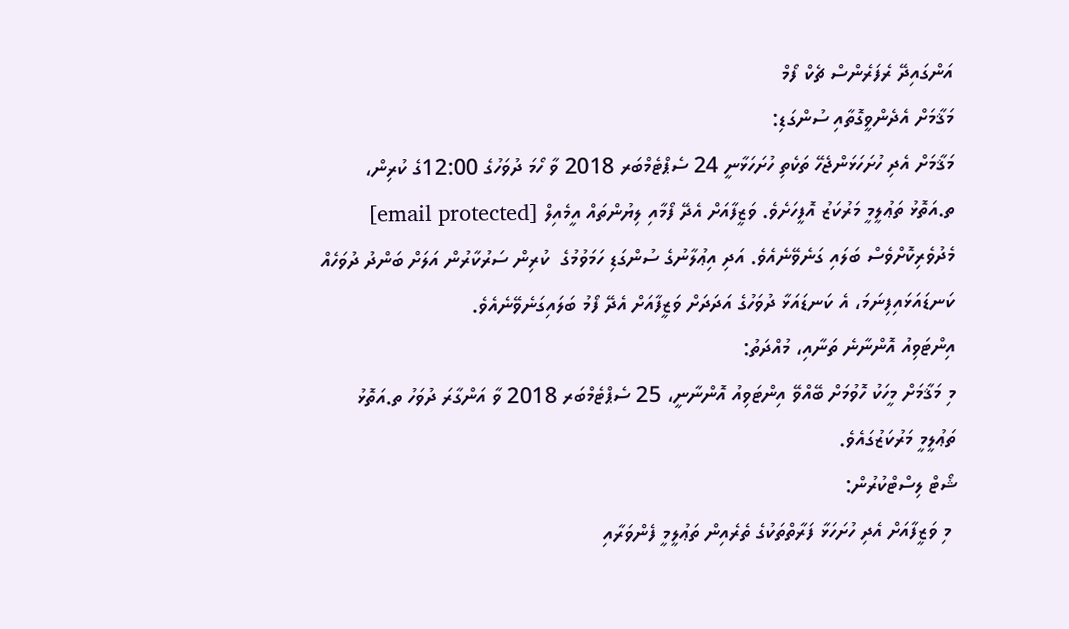އަންގައިދޭ ރެފަރެންސް ޗެކް ފޯމް
މަޤާމަށް އެދެންވީގޮތާއި ސުންގަޑި:
މަޤާމަށް އެދި ހުށަހަޅަންޖެހޭ ތަކެތި ހުށަހަޅާނީ 24 ސެޕްޓެމްބަރ 2018 ވާ ހޯމަ ދުވަހުގެ 12:00ގެ ކުރިން، ތ.އަތޮޅު ތަޢުލީމީ މަރުކަޒު އޮފީހަށެވެ. ވަޒީފާއަށް އެދޭ ފޯމާއި ލިޔުންތައް އީމެއިލް [email protected] މެދުވެރިކޮށްވެސް ބަލައި ގަނެވޭނެއެވެ. އަދި އިޢުލާނުގެ ސުންގަޑި ހަމަވުމުގެ  ކުރިން ސަރުކާރުން އަލަށް ބަންދު ދުވަހެއް ކަނޑައަޅައިފިނަމަ، އެ ކަނޑައަޅާ ދުވަހުގެ އަދަދަށް ވަޒީފާއަށް އެދޭ ފޯމު ބަލައިގަނެވޭނެއެވެ.
އިންޓަވިއު އޮންނާނެ ތަނާއި، މުއްދަތު:
މި މަޤާމަށް މީހަކު ހޮވުމަށް ބޭއްވޭ އިންޓަވިއު އޮންނާނީ، 25 ސެޕްޓެމްބަރ 2018 ވާ އަންގާރަ ދުވަހު ތ.އަތޮޅު ތަޢުލީމީ މަރުކަޒުގައެވެ.
ޝޯޓް ލިސްޓްކުރުން:
 މި ވަޒީފާއަށް އެދި ހުށަހަޅާ ފަރާތްތަކުގެ ތެރެއިން ތަޢުލީމީ ފެންވަރާއި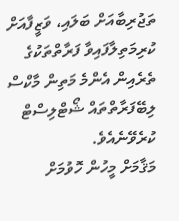ތަޖުރިބާއަށް ބަލައި، ވަޒީފާއަށް ކުރިމަތިލާފައިވާ ފަރާތްތަކުގެ ތެރެއިން އެންމެ މަތިން މާކްސް ލިބޭފަރާތްތައް ޝޯޓްލިސްޓް ކުރެވޭނެއެވެ.
މަޤާމަށް މީހުން ހޮވުމަށް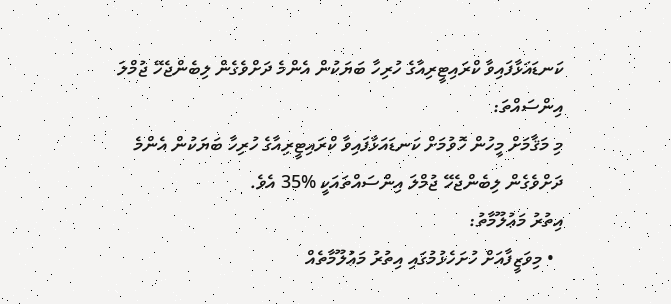ކަނޑައަޅާފައިވާ ކްރައިޓީރިއާގެ ހުރިހާ ބަޔަކުން އެންމެ ދަށްވެގެން ލިބެންޖެހޭ ޖުމްލަ އިންސައްތަ:
މި މަޤާމަށް މީހުން ހޮވުމަށް ކަނޑައަޅާފައިވާ ކްރައިޓީރިއާގެ ހުރިހާ ބަޔަކުން އެންމެ ދަށްވެގެން ލިބެންޖެހޭ ޖުމްލަ އިންސައްތައަކީ %35 އެވެ.
އިތުރު މަޢުލޫމާތު:
  • މިވަޒީފާއަށް ހުށަހެޅުމުގައި އިތުރު މަޢުލޫމާތެއް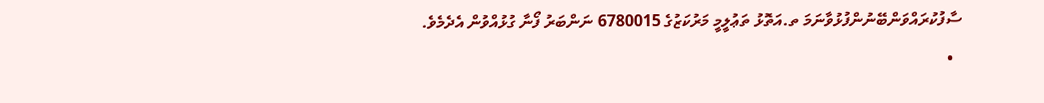ސާފުކުރައްވަންބޭނުންފުޅުވާނަމަ ތ.އަތޮޅު ތަޢުލީމީ މަރުކަޒުގެ 6780015 ނަންބަރު ފޯނާ ގުޅުއްވުން އެދެމެވެ.
  •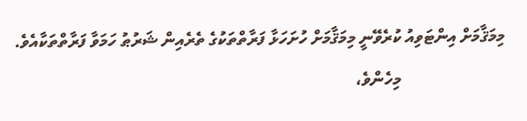މިމަޤާމަށް އިންޓަވިއު ކުރެވޭނީ މިމަޤާމަށް ހުށަހަޅާ ފަރާތްތަކުގެ ތެރެއިން ޝަރުޠު ހަމަވާ ފަރާތްތަކާއެވެ.
                         މިހެންވެ،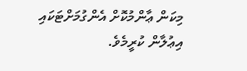މިކަން ޢާންމުކޮށް އެންގުމަށްޓަކައި އިޢުލާން ކުރީމެވެ.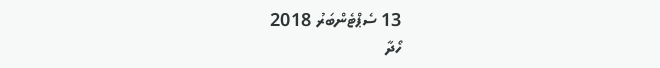13 ސެޕްޓެންބަރު 2018
ހޯދާ